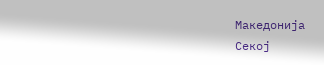Македонија
Секој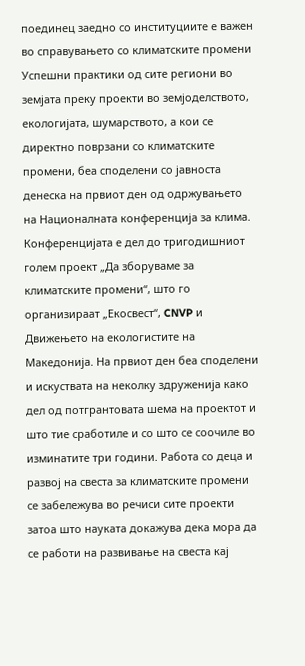поединец заедно со институциите е важен во справувањето со климатските промени
Успешни практики од сите региони во земјата преку проекти во земјоделството, екологијата, шумарството, а кои се директно поврзани со климатските промени, беа споделени со јавноста денеска на првиот ден од одржувањето на Националната конференција за клима.
Конференцијата е дел до тригодишниот голем проект „Да зборуваме за климатските промени“, што го организираат „Екосвест“, CNVP и Движењето на екологистите на Македонија. На првиот ден беа споделени и искуствата на неколку здруженија како дел од потгрантовата шема на проектот и што тие сработиле и со што се соочиле во изминатите три години. Работа со деца и развој на свеста за климатските промени се забележува во речиси сите проекти затоа што науката докажува дека мора да се работи на развивање на свеста кај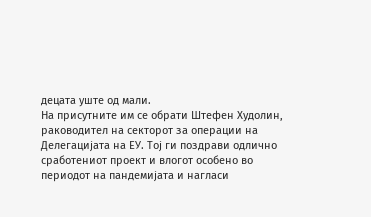децата уште од мали.
На присутните им се обрати Штефен Худолин, раководител на секторот за операции на Делегацијата на ЕУ. Тој ги поздрави одлично сработениот проект и влогот особено во периодот на пандемијата и нагласи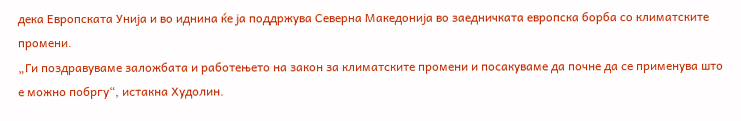дека Европската Унија и во иднина ќе ја поддржува Северна Македонија во заедничката европска борба со климатските промени.
„Ги поздравуваме заложбата и работењето на закон за климатските промени и посакуваме да почне да се применува што е можно побргу“, истакна Худолин.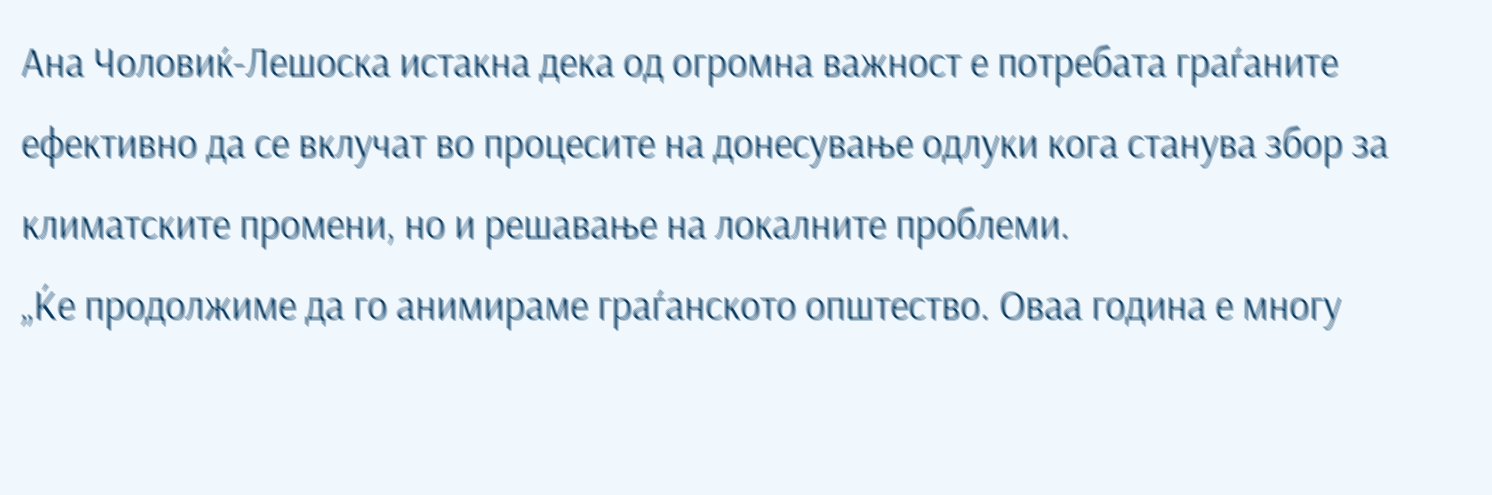Ана Чоловиќ-Лешоска истакна дека од огромна важност е потребата граѓаните ефективно да се вклучат во процесите на донесување одлуки кога станува збор за климатските промени, но и решавање на локалните проблеми.
„Ќе продолжиме да го анимираме граѓанското општество. Оваа година е многу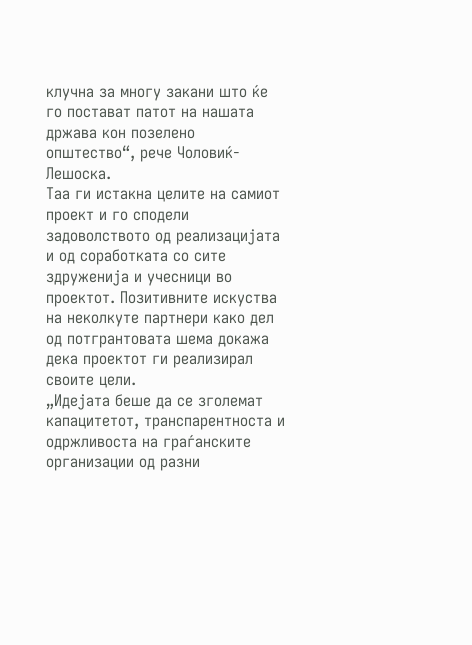клучна за многу закани што ќе го постават патот на нашата држава кон позелено општество“, рече Чоловиќ-Лешоска.
Таа ги истакна целите на самиот проект и го сподели задоволството од реализацијата и од соработката со сите здруженија и учесници во проектот. Позитивните искуства на неколкуте партнери како дел од потгрантовата шема докажа дека проектот ги реализирал своите цели.
„Идејата беше да се зголемат капацитетот, транспарентноста и одржливоста на граѓанските организации од разни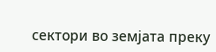сектори во земјата преку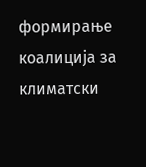формирање коалиција за климатски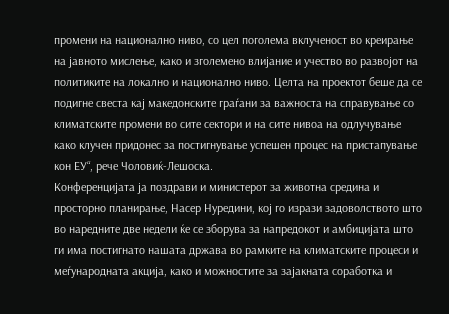промени на национално ниво, со цел поголема вклученост во креирање на јавното мислење, како и зголемено влијание и учество во развојот на политиките на локално и национално ниво. Целта на проектот беше да се подигне свеста кај македонските граѓани за важноста на справување со климатските промени во сите сектори и на сите нивоа на одлучување како клучен придонес за постигнување успешен процес на пристапување кон ЕУ“, рече Чоловиќ-Лешоска.
Конференцијата ја поздрави и министерот за животна средина и просторно планирање, Насер Нуредини, кој го изрази задоволството што во наредните две недели ќе се зборува за напредокот и амбицијата што ги има постигнато нашата држава во рамките на климатските процеси и меѓународната акција, како и можностите за зајакната соработка и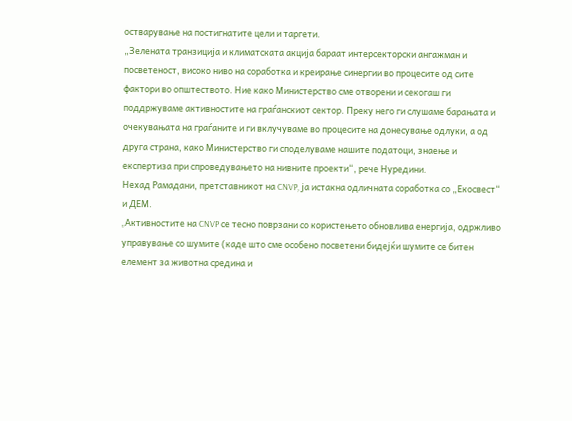остварување на постигнатите цели и таргети.
„Зелената транзиција и климатската акција бараат интерсекторски ангажман и посветеност, високо ниво на соработка и креирање синергии во процесите од сите фактори во општеството. Ние како Министерство сме отворени и секогаш ги поддржуваме активностите на граѓанскиот сектор. Преку него ги слушаме барањата и очекувањата на граѓаните и ги вклучуваме во процесите на донесување одлуки, а од друга страна, како Министерство ги споделуваме нашите податоци, знаење и експертиза при спроведувањето на нивните проекти“, рече Нуредини.
Нехад Рамадани, претставникот на CNVP, ја истакна одличната соработка со „Екосвест“ и ДЕМ.
„Aктивностите на CNVP се тесно поврзани со користењето обновлива енергија, одржливо управување со шумите (каде што сме особено посветени бидејќи шумите се битен елемент за животна средина и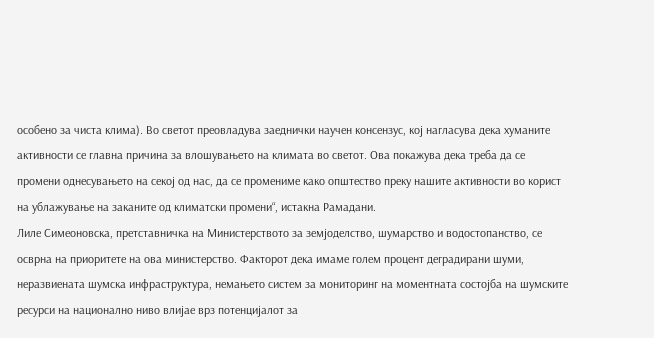особено за чиста клима). Во светот преовладува заеднички научен консензус, кој нагласува дека хуманите активности се главна причина за влошувањето на климата во светот. Овa покажува дека треба да се промени однесувањето на секој од нас, да се промениме како општество преку нашите активности во корист на ублажување на заканите од климатски промени“, истакна Рамадани.
Лиле Симеоновска, претставничка на Министерството за земјоделство, шумарство и водостопанство, се осврна на приоритете на ова министерство. Факторот дека имаме голем процент деградирани шуми, неразвиената шумска инфраструктура, немањето систем за мониторинг на моментната состојба на шумските ресурси на национално ниво влијае врз потенцијалот за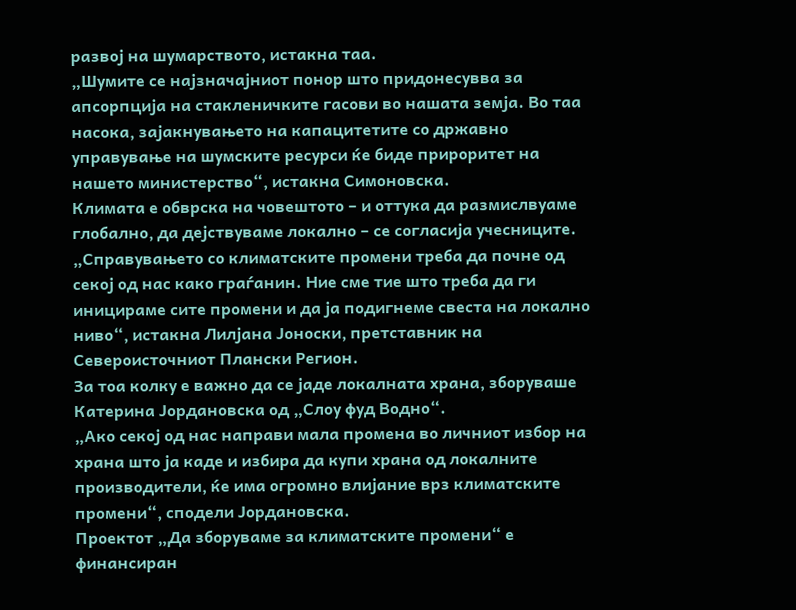развој на шумарството, истакна таа.
„Шумите се најзначајниот понор што придонесувва за апсорпција на стакленичките гасови во нашата земја. Во таа насока, зајакнувањето на капацитетите со државно управување на шумските ресурси ќе биде прироритет на нашето министерство“, истакна Симоновска.
Климата е обврска на човештото – и оттука да размислвуаме глобално, да дејствуваме локално – се согласија учесниците.
„Справувањето со климатските промени треба да почне од секој од нас како граѓанин. Ние сме тие што треба да ги иницираме сите промени и да ја подигнеме свеста на локално ниво“, истакна Лилјана Јоноски, претставник на Североисточниот Плански Регион.
За тоа колку е важно да се јаде локалната храна, зборуваше Катерина Јордановска од „Слоу фуд Водно“.
„Ако секој од нас направи мала промена во личниот избор на храна што ја каде и избира да купи храна од локалните производители, ќе има огромно влијание врз климатските промени“, сподели Јордановска.
Проектот „Да зборуваме за климатските промени“ е финансиран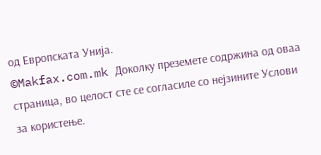од Европската Унија.
©Makfax.com.mk Доколку преземете содржина од оваа страница, во целост сте се согласиле со нејзините Услови за користење.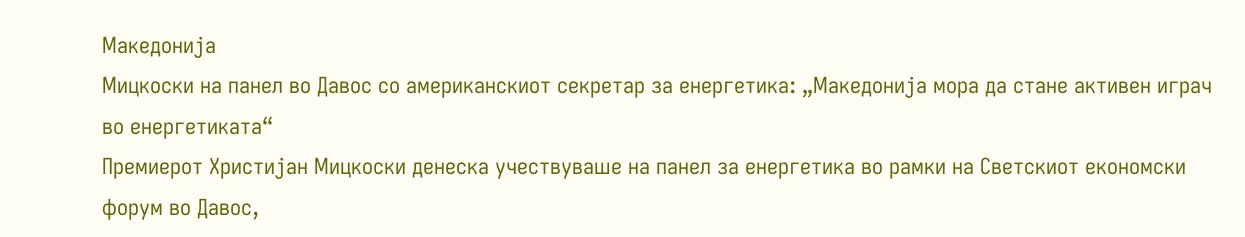Македонија
Мицкоски на панел во Давос со американскиот секретар за енергетика: „Македонија мора да стане активен играч во енергетиката“
Премиерот Христијан Мицкоски денеска учествуваше на панел за енергетика во рамки на Светскиот економски форум во Давос,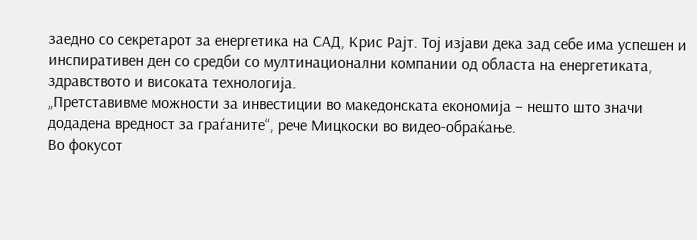заедно со секретарот за енергетика на САД, Крис Рајт. Тој изјави дека зад себе има успешен и инспиративен ден со средби со мултинационални компании од областа на енергетиката, здравството и високата технологија.
„Претставивме можности за инвестиции во македонската економија – нешто што значи додадена вредност за граѓаните“, рече Мицкоски во видео-обраќање.
Во фокусот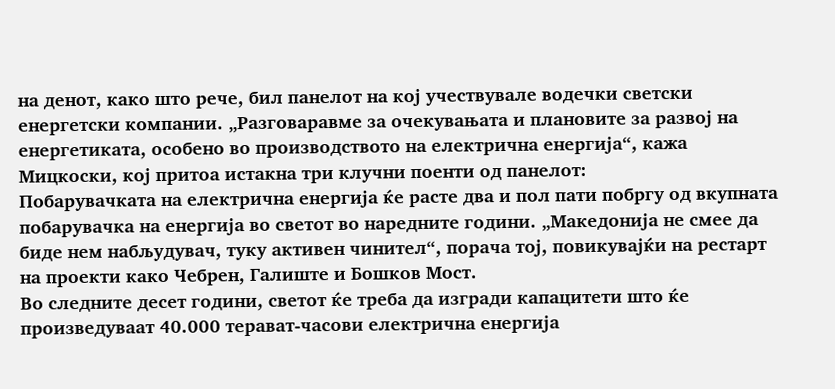на денот, како што рече, бил панелот на кој учествувале водечки светски енергетски компании. „Разговаравме за очекувањата и плановите за развој на енергетиката, особено во производството на електрична енергија“, кажа Мицкоски, кој притоа истакна три клучни поенти од панелот:
Побарувачката на електрична енергија ќе расте два и пол пати побргу од вкупната побарувачка на енергија во светот во наредните години. „Македонија не смее да биде нем набљудувач, туку активен чинител“, порача тој, повикувајќи на рестарт на проекти како Чебрен, Галиште и Бошков Мост.
Во следните десет години, светот ќе треба да изгради капацитети што ќе произведуваат 40.000 терават-часови електрична енергија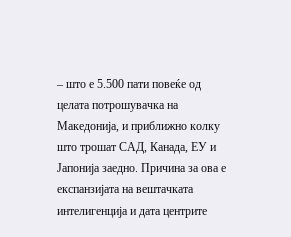– што е 5.500 пати повеќе од целата потрошувачка на Македонија, и приближно колку што трошат САД, Канада, ЕУ и Јапонија заедно. Причина за ова е експанзијата на вештачката интелигенција и дата центрите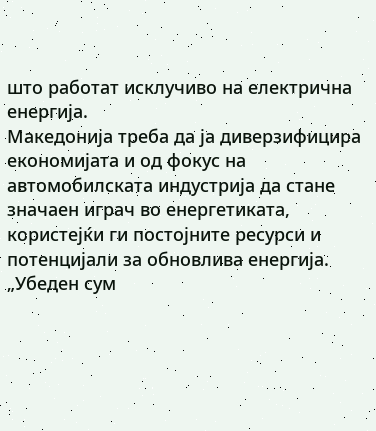што работат исклучиво на електрична енергија.
Македонија треба да ја диверзифицира економијата и од фокус на автомобилската индустрија да стане значаен играч во енергетиката, користејќи ги постојните ресурси и потенцијали за обновлива енергија.
„Убеден сум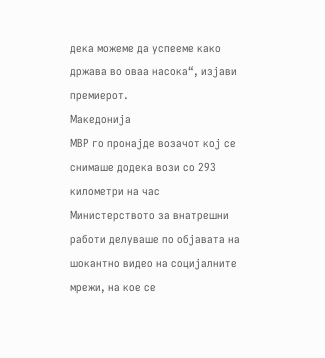дека можеме да успееме како држава во оваа насока“, изјави премиерот.
Македонија
МВР го пронајде возачот кој се снимаше додека вози со 293 километри на час
Министерството за внатрешни работи делуваше по објавата на шокантно видео на социјалните мрежи, на кое се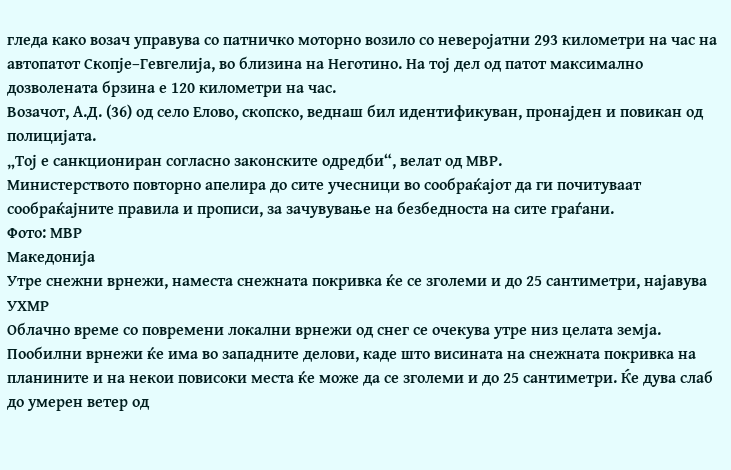гледа како возач управува со патничко моторно возило со неверојатни 293 километри на час на автопатот Скопје–Гевгелија, во близина на Неготино. На тој дел од патот максимално дозволената брзина е 120 километри на час.
Возачот, А.Д. (36) од село Елово, скопско, веднаш бил идентификуван, пронајден и повикан од полицијата.
„Тој е санкциониран согласно законските одредби“, велат од МВР.
Министерството повторно апелира до сите учесници во сообраќајот да ги почитуваат сообраќајните правила и прописи, за зачувување на безбедноста на сите граѓани.
Фото: МВР
Македонија
Утре снежни врнежи, наместа снежната покривка ќе се зголеми и до 25 сантиметри, најавува УХМР
Облачно време со повремени локални врнежи од снег се очекува утре низ целата земја. Пообилни врнежи ќе има во западните делови, каде што висината на снежната покривка на планините и на некои повисоки места ќе може да се зголеми и до 25 сантиметри. Ќе дува слаб до умерен ветер од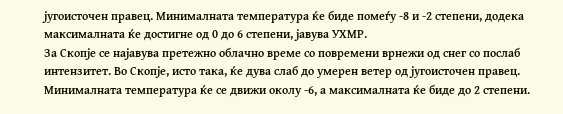југоисточен правец. Минималната температура ќе биде помеѓу -8 и -2 степени, додека максималната ќе достигне од 0 до 6 степени, јавува УХМР.
За Скопје се најавува претежно облачно време со повремени врнежи од снег со послаб интензитет. Во Скопје, исто така, ќе дува слаб до умерен ветер од југоисточен правец. Минималната температура ќе се движи околу -6, а максималната ќе биде до 2 степени.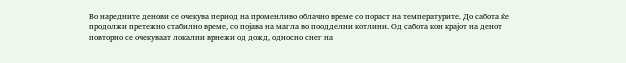Во наредните денови се очекува период на променливо облачно време со пораст на температурите. До сабота ќе продолжи претежно стабилно време, со појава на магла во поодделни котлини. Од сабота кон крајот на денот повторно се очекуваат локални врнежи од дожд, односно снег на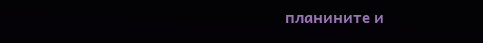планините и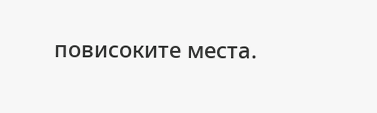повисоките места.